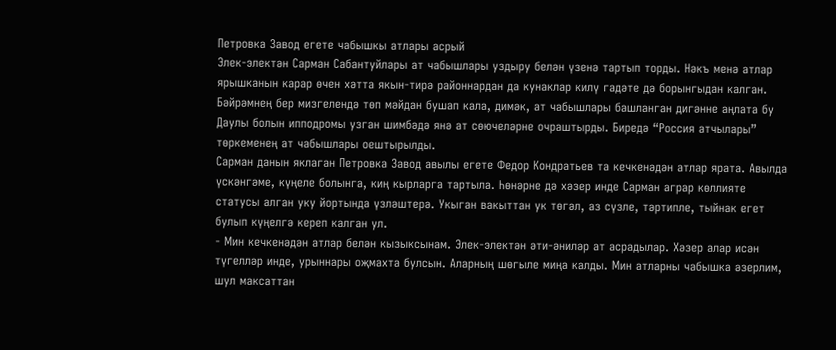Петровка Завод егете чабышкы атлары асрый
Элек-электән Сарман Сабантуйлары ат чабышлары уздыру белән үзенә тартып торды. Нәкъ менә атлар ярышканын карар өчен хәтта якын-тирә районнардан да кунаклар килү гадәте дә борынгыдан калган. Бәйрәмнең бер мизгелендә төп мәйдан бушап кала, димәк, ат чабышлары башланган дигәнне аңлата бу
Даулы болын ипподромы узган шимбәдә янә ат сөючеләрне очраштырды. Биредә “Россия атчылары” төркеменең ат чабышлары оештырылды.
Сарман данын яклаган Петровка Завод авылы егете Федор Кондратьев та кечкенәдән атлар ярата. Авылда үскәнгәме, күңеле болынга, киң кырларга тартыла. Һөнәрне дә хәзер инде Сарман аграр көллияте статусы алган уку йортында үзләштерә. Укыган вакыттан ук төгәл, аз сүзле, тәртипле, тыйнак егет булып күңелгә кереп калган ул.
- Мин кечкенәдән атлар белән кызыксынам. Элек-электән әти-әниләр ат асрадылар. Хәзер алар исән түгелләр инде, урыннары оҗмахта булсын. Аларның шөгыле миңа калды. Мин атларны чабышка әзерлим, шул максаттан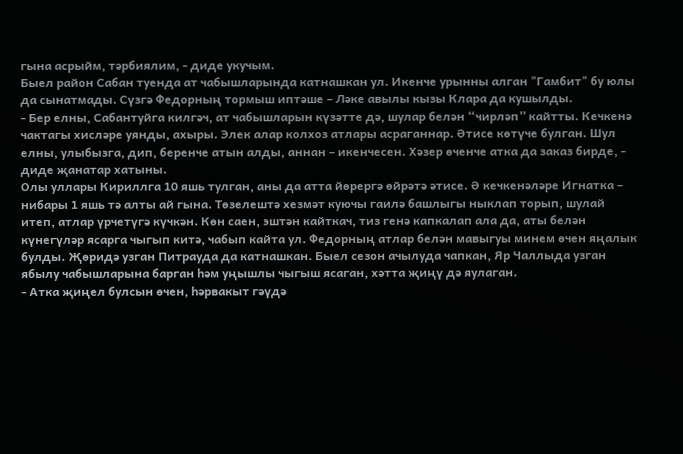гына асрыйм, тәрбиялим, - диде укучым.
Быел район Сабан туенда ат чабышларында катнашкан ул. Икенче урынны алган "Гамбит" бу юлы да сынатмады. Сүзгә Федорның тормыш иптәше – Ләке авылы кызы Клара да кушылды.
- Бер елны, Сабантуйга килгәч, ат чабышларын күзәтте дә, шулар белән “чирләп” кайтты. Кечкенә чактагы хисләре уянды, ахыры. Элек алар колхоз атлары асраганнар. Әтисе көтүче булган. Шул елны, улыбызга, дип, беренче атын алды, аннан – икенчесен. Хәзер өченче атка да заказ бирде, - диде җанатар хатыны.
Олы уллары Кириллга 10 яшь тулган, аны да атта йөрергә өйрәтә әтисе. Ә кечкенәләре Игнатка – нибары 1 яшь тә алты ай гына. Төзелештә хезмәт куючы гаилә башлыгы ныклап торып, шулай итеп, атлар үрчетүгә күчкән. Көн саен, эштән кайткач, тиз генә капкалап ала да, аты белән күнегүләр ясарга чыгып китә, чабып кайта ул. Федорның атлар белән мавыгуы минем өчен яңалык булды. Җөридә узган Питрауда да катнашкан. Быел сезон ачылуда чапкан, Яр Чаллыда узган ябылу чабышларына барган һәм уңышлы чыгыш ясаган, хәтта җиңү дә яулаган.
- Атка җиңел булсын өчен, һәрвакыт гәүдә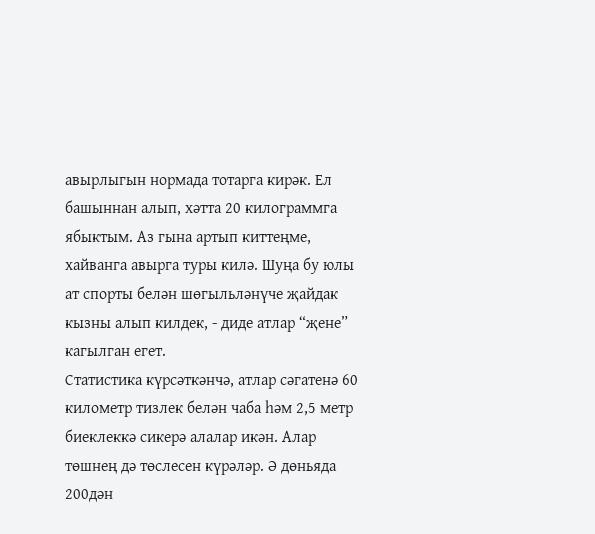авырлыгын нормада тотарга кирәк. Ел башыннан алып, хәтта 20 килограммга ябыктым. Аз гына артып киттеңме, хайванга авырга туры килә. Шуңа бу юлы ат спорты белән шөгыльләнүче җайдак кызны алып килдек, - диде атлар “җене” кагылган егет.
Статистика күрсәткәнчә, атлар сәгатенә 60 километр тизлек белән чаба һәм 2,5 метр биеклеккә сикерә алалар икән. Алар төшнең дә төслесен күрәләр. Ә дөньяда 200дән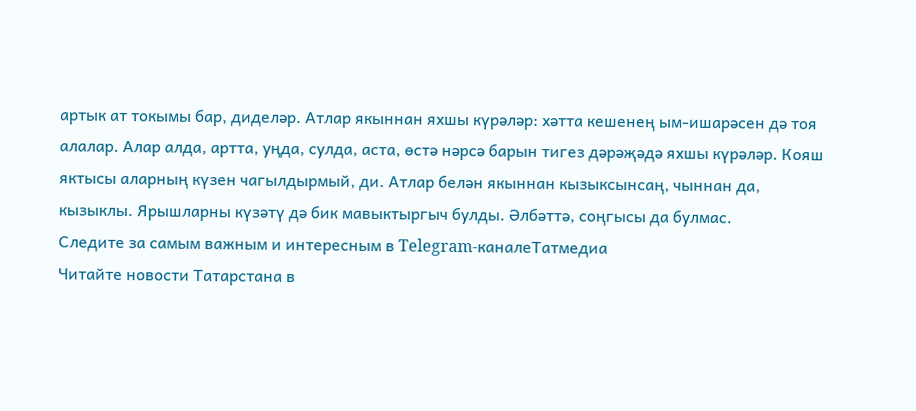артык ат токымы бар, диделәр. Атлар якыннан яхшы күрәләр: хәтта кешенең ым-ишарәсен дә тоя алалар. Алар алда, артта, уңда, сулда, аста, өстә нәрсә барын тигез дәрәҗәдә яхшы күрәләр. Кояш яктысы аларның күзен чагылдырмый, ди. Атлар белән якыннан кызыксынсаң, чыннан да, кызыклы. Ярышларны күзәтү дә бик мавыктыргыч булды. Әлбәттә, соңгысы да булмас.
Следите за самым важным и интересным в Telegram-каналеТатмедиа
Читайте новости Татарстана в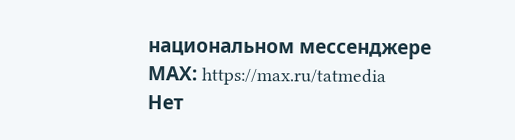национальном мессенджере MАХ: https://max.ru/tatmedia
Нет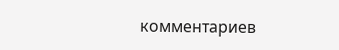комментариев